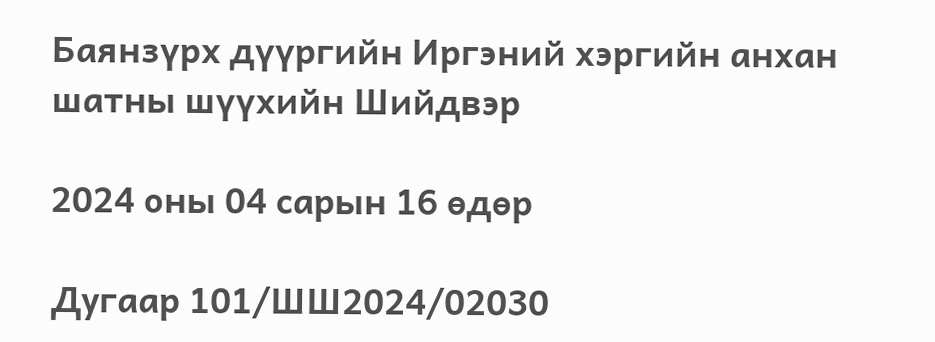Баянзүрх дүүргийн Иргэний хэргийн анхан шатны шүүхийн Шийдвэр

2024 оны 04 сарын 16 өдөр

Дугаар 101/ШШ2024/02030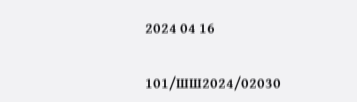2024 04 16

101/ШШ2024/02030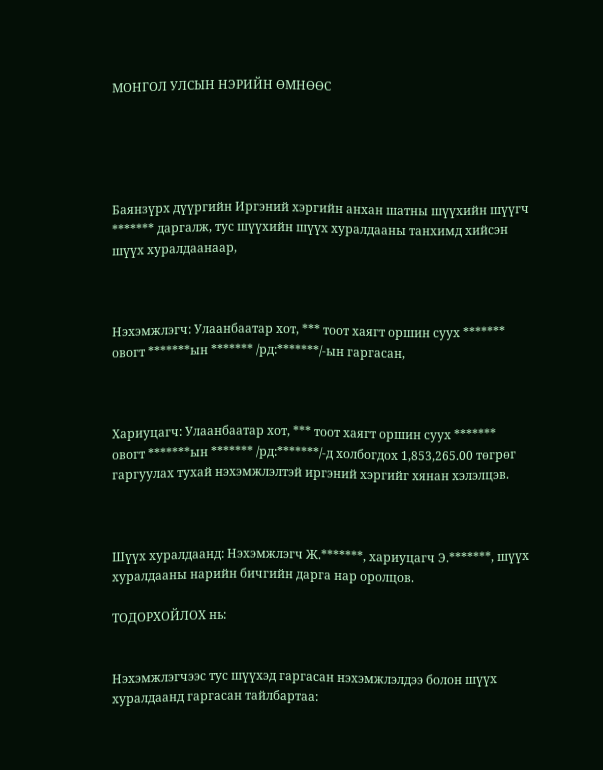МОНГОЛ УЛСЫН НЭРИЙН ӨМНӨӨС





Баянзүрх дүүргийн Иргэний хэргийн анхан шатны шүүхийн шүүгч ******* даргалж, тус шүүхийн шүүх хуралдааны танхимд хийсэн шүүх хуралдаанаар,



Нэхэмжлэгч: Улаанбаатар хот, *** тоот хаягт оршин суух ******* овогт *******ын ******* /рд:*******/-ын гаргасан,



Хариуцагч: Улаанбаатар хот, *** тоот хаягт оршин суух ******* овогт *******ын ******* /рд:*******/-д холбогдох 1,853,265.00 төгрөг гаргуулах тухай нэхэмжлэлтэй иргэний хэргийг хянан хэлэлцэв.



Шүүх хуралдаанд: Нэхэмжлэгч Ж.*******, хариуцагч Э.*******, шүүх хуралдааны нарийн бичгийн дарга нар оролцов.

ТОДОРХОЙЛОХ нь:


Нэхэмжлэгчээс тус шүүхэд гаргасан нэхэмжлэлдээ болон шүүх хуралдаанд гаргасан тайлбартаа: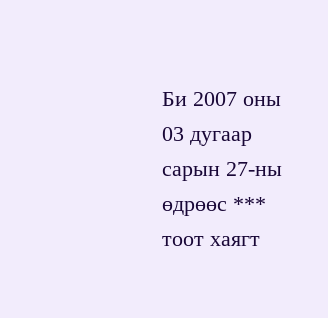Би 2007 оны 03 дугаар сарын 27-ны өдрөөс *** тоот хаягт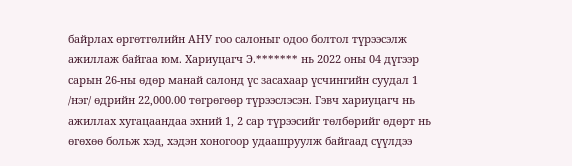байрлах өргөтгөлийн АНУ гоо салоныг одоо болтол түрээсэлж ажиллаж байгаа юм. Хариуцагч Э.******* нь 2022 оны 04 дүгээр сарын 26-ны өдөр манай салонд үс засахаар үсчингийн суудал 1 /нэг/ өдрийн 22,000.00 төгрөгөөр түрээслэсэн. Гэвч хариуцагч нь ажиллах хугацаандаа эхний 1, 2 сар түрээсийг төлбөрийг өдөрт нь өгөхөө больж хэд, хэдэн хоногоор удаашруулж байгаад сүүлдээ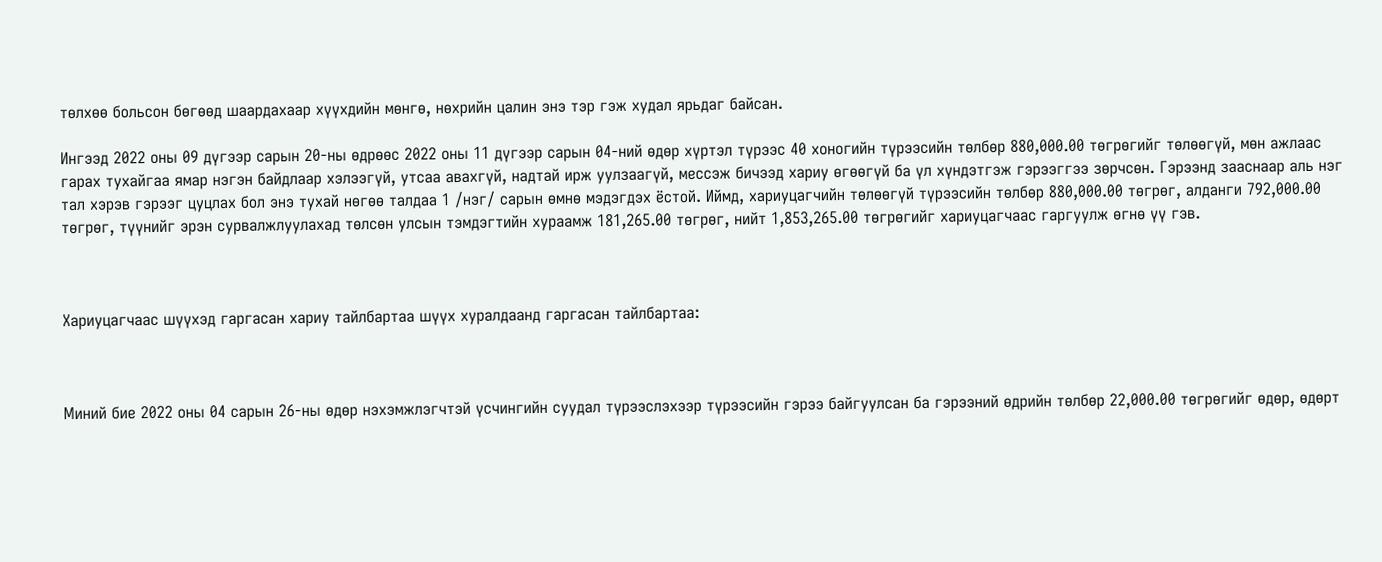төлхөө больсон бөгөөд шаардахаар хүүхдийн мөнгө, нөхрийн цалин энэ тэр гэж худал ярьдаг байсан.

Ингээд 2022 оны 09 дүгээр сарын 20-ны өдрөөс 2022 оны 11 дүгээр сарын 04-ний өдөр хүртэл түрээс 40 хоногийн түрээсийн төлбөр 880,000.00 төгрөгийг төлөөгүй, мөн ажлаас гарах тухайгаа ямар нэгэн байдлаар хэлээгүй, утсаа авахгүй, надтай ирж уулзаагүй, мессэж бичээд хариу өгөөгүй ба үл хүндэтгэж гэрээггээ зөрчсөн. Гэрээнд зааснаар аль нэг тал хэрэв гэрээг цуцлах бол энэ тухай нөгөө талдаа 1 /нэг/ сарын өмнө мэдэгдэх ёстой. Иймд, хариуцагчийн төлөөгүй түрээсийн төлбөр 880,000.00 төгрөг, алданги 792,000.00 төгрөг, түүнийг эрэн сурвалжлуулахад төлсөн улсын тэмдэгтийн хураамж 181,265.00 төгрөг, нийт 1,853,265.00 төгрөгийг хариуцагчаас гаргуулж өгнө үү гэв.



Хариуцагчаас шүүхэд гаргасан хариу тайлбартаа шүүх хуралдаанд гаргасан тайлбартаа:



Миний бие 2022 оны 04 сарын 26-ны өдөр нэхэмжлэгчтэй үсчингийн суудал түрээслэхээр түрээсийн гэрээ байгуулсан ба гэрээний өдрийн төлбөр 22,000.00 төгрөгийг өдөр, өдөрт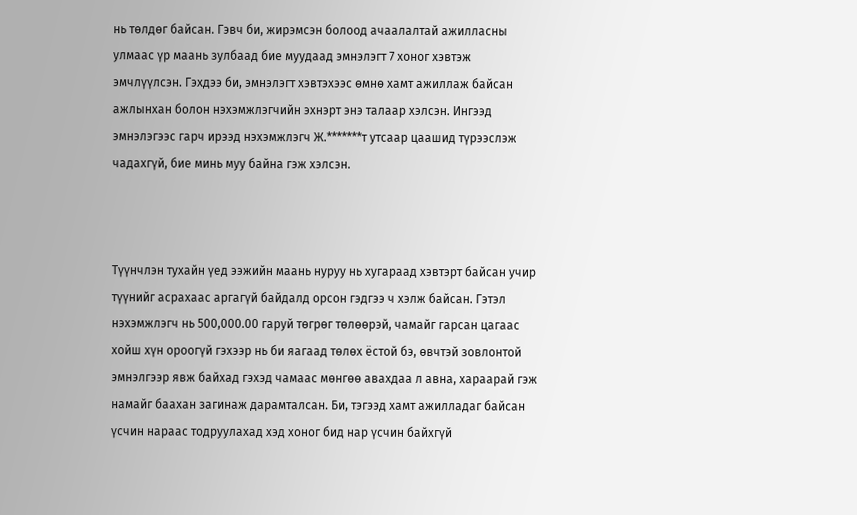нь төлдөг байсан. Гэвч би, жирэмсэн болоод ачаалалтай ажилласны улмаас үр маань зулбаад бие муудаад эмнэлэгт 7 хоног хэвтэж эмчлүүлсэн. Гэхдээ би, эмнэлэгт хэвтэхээс өмнө хамт ажиллаж байсан ажлынхан болон нэхэмжлэгчийн эхнэрт энэ талаар хэлсэн. Ингээд эмнэлэгээс гарч ирээд нэхэмжлэгч Ж.*******т утсаар цаашид түрээслэж чадахгүй, бие минь муу байна гэж хэлсэн.



Түүнчлэн тухайн үед ээжийн маань нуруу нь хугараад хэвтэрт байсан учир түүнийг асрахаас аргагүй байдалд орсон гэдгээ ч хэлж байсан. Гэтэл нэхэмжлэгч нь 500,000.00 гаруй төгрөг төлөөрэй, чамайг гарсан цагаас хойш хүн ороогүй гэхээр нь би яагаад төлөх ёстой бэ, өвчтэй зовлонтой эмнэлгээр явж байхад гэхэд чамаас мөнгөө авахдаа л авна, хараарай гэж намайг баахан загинаж дарамталсан. Би, тэгээд хамт ажилладаг байсан үсчин нараас тодруулахад хэд хоног бид нар үсчин байхгүй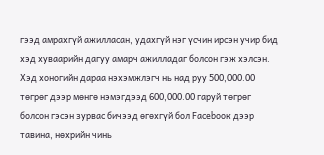гээд амрахгүй ажилласан, удахгүй нэг үсчин ирсэн учир бид хэд хуваарийн дагуу амарч ажилладаг болсон гэж хэлсэн. Хэд хоногийн дараа нэхэмжлэгч нь над руу 500,000.00 төгрөг дээр мөнгө нэмэгдээд 600,000.00 гаруй төгрөг болсон гэсэн зурвас бичээд өгөхгүй бол Fасеbоок дээр тавина, нөхрийн чинь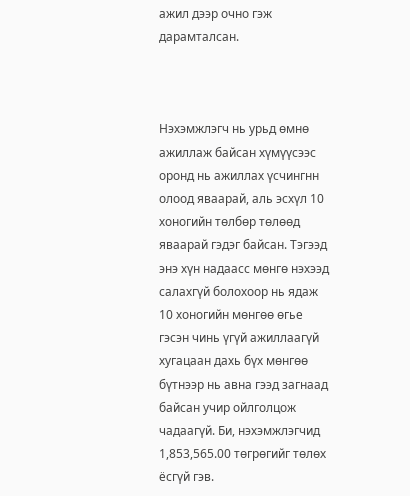ажил дээр очно гэж дарамталсан.



Нэхэмжлэгч нь урьд өмнө ажиллаж байсан хүмүүсээс оронд нь ажиллах үсчингнн олоод яваарай, аль эсхүл 10 хоногийн төлбөр төлөөд яваарай гэдэг байсан. Тэгээд энэ хүн надаасс мөнгө нэхээд салахгүй болохоор нь ядаж 10 хоногийн мөнгөө өгье гэсэн чинь үгүй ажиллаагүй хугацаан дахь бүх мөнгөө бүтнээр нь авна гээд загнаад байсан учир ойлголцож чадаагүй. Би, нэхэмжлэгчид 1,853,565.00 төгрөгийг төлөх ёсгүй гэв.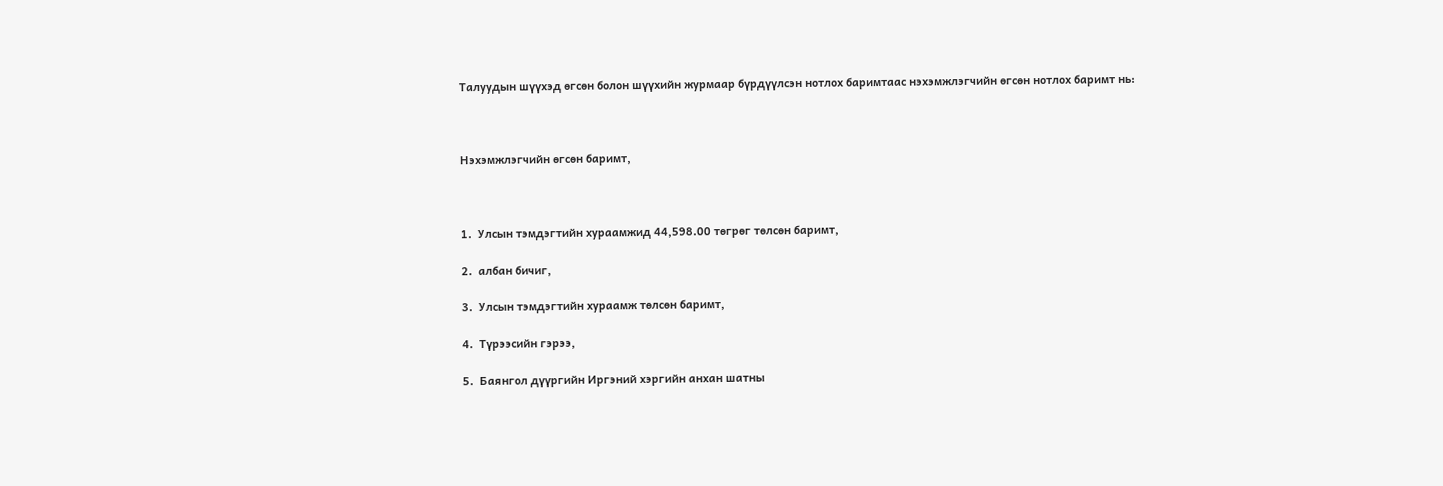Талуудын шүүхэд өгсөн болон шүүхийн журмаар бүрдүүлсэн нотлох баримтаас нэхэмжлэгчийн өгсөн нотлох баримт нь:



Нэхэмжлэгчийн өгсөн баримт,



1.  Улсын тэмдэгтийн хураамжид 44,598.00 төгрөг төлсөн баримт,

2.  албан бичиг,

3.  Улсын тэмдэгтийн хураамж төлсөн баримт,

4.  Түрээсийн гэрээ,

5.  Баянгол дүүргийн Иргэний хэргийн анхан шатны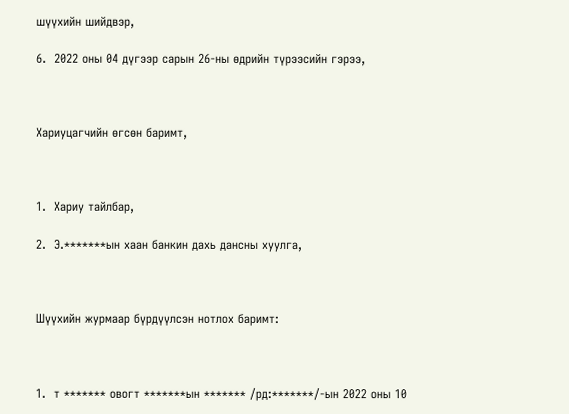шүүхийн шийдвэр,

6.  2022 оны 04 дүгээр сарын 26-ны өдрийн түрээсийн гэрээ,



Хариуцагчийн өгсөн баримт,



1.  Хариу тайлбар,

2.  Э.*******ын хаан банкин дахь дансны хуулга,



Шүүхийн журмаар бүрдүүлсэн нотлох баримт:



1.  т ******* овогт *******ын ******* /рд:*******/-ын 2022 оны 10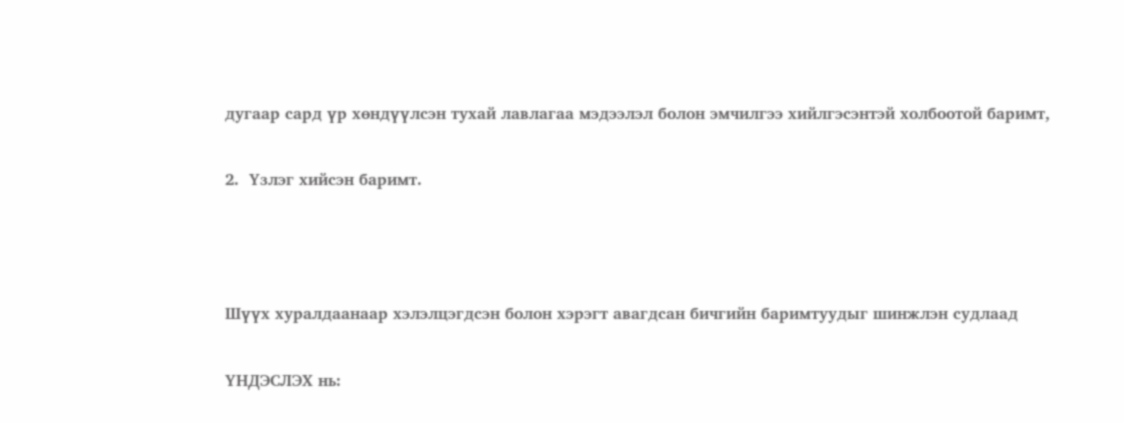дугаар сард үр хөндүүлсэн тухай лавлагаа мэдээлэл болон эмчилгээ хийлгэсэнтэй холбоотой баримт,

2.  Үзлэг хийсэн баримт.



Шүүх хуралдаанаар хэлэлцэгдсэн болон хэрэгт авагдсан бичгийн баримтуудыг шинжлэн судлаад

ҮНДЭСЛЭХ нь: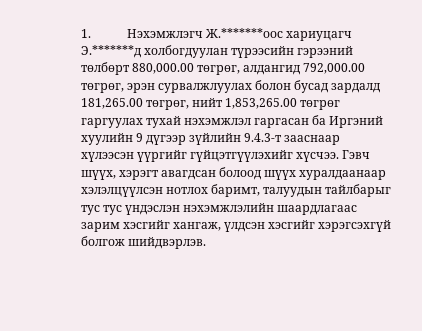1.            Нэхэмжлэгч Ж.*******оос хариуцагч Э.*******д холбогдуулан түрээсийн гэрээний төлбөрт 880,000.00 төгрөг, алдангид 792,000.00 төгрөг, эрэн сурвалжлуулах болон бусад зардалд 181,265.00 төгрөг, нийт 1,853,265.00 төгрөг гаргуулах тухай нэхэмжлэл гаргасан ба Иргэний хуулийн 9 дүгээр зүйлийн 9.4.3-т зааснаар хүлээсэн үүргийг гүйцэтгүүлэхийг хүсчээ. Гэвч шүүх, хэрэгт авагдсан болоод шүүх хуралдаанаар хэлэлцүүлсэн нотлох баримт, талуудын тайлбарыг тус тус үндэслэн нэхэмжлэлийн шаардлагаас зарим хэсгийг хангаж, үлдсэн хэсгийг хэрэгсэхгүй болгож шийдвэрлэв.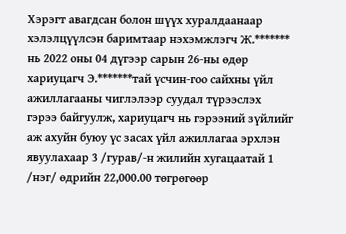Хэрэгт авагдсан болон шүүх хуралдаанаар хэлэлцүүлсэн баримтаар нэхэмжлэгч Ж.******* нь 2022 оны 04 дүгээр сарын 26-ны өдөр хариуцагч Э.*******тай үсчин-гоо сайхны үйл ажиллагааны чиглэлээр суудал түрээслэх гэрээ байгуулж, хариуцагч нь гэрээний зүйлийг аж ахуйн буюу үс засах үйл ажиллагаа эрхлэн явуулахаар 3 /гурав/-н жилийн хугацаатай 1 /нэг/ өдрийн 22,000.00 төгрөгөөр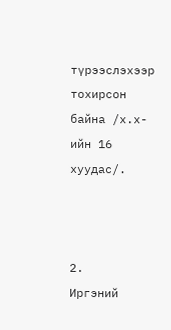түрээслэхээр тохирсон байна /х.х-ийн 16 хуудас/.



2.            Иргэний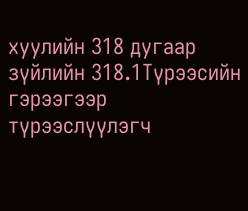хуулийн 318 дугаар зүйлийн 318.1Түрээсийн гэрээгээр түрээслүүлэгч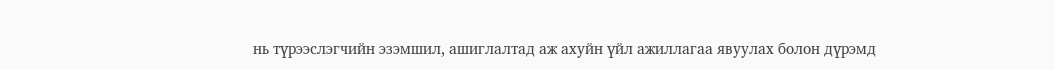нь түрээслэгчийн эзэмшил, ашиглалтад аж ахуйн үйл ажиллагаа явуулах болон дүрэмд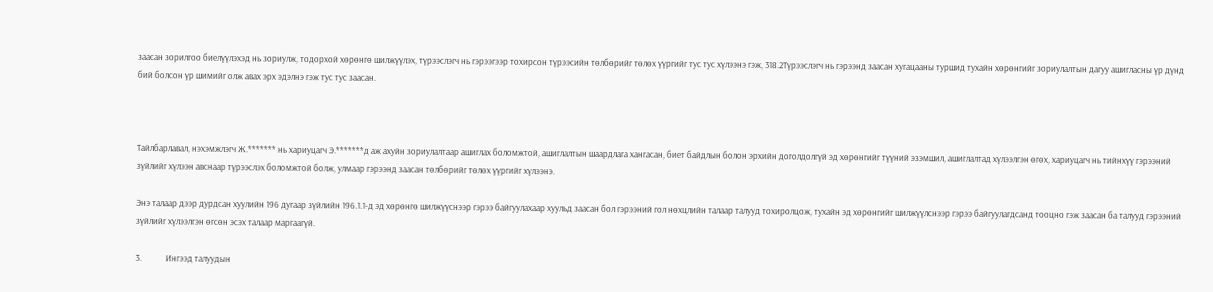заасан зорилгоо биелүүлэхэд нь зориулж, тодорхой хөрөнгө шилжүүлэх, түрээслэгч нь гэрээгээр тохирсон түрээсийн төлбөрийг төлөх үүргийг тус тус хүлээнэ гэж, 318.2Түрээслэгч нь гэрээнд заасан хугацааны туршид тухайн хөрөнгийг зориулалтын дагуу ашигласны үр дүнд бий болсон үр шимийг олж авах эрх эдэлнэ гэж тус тус заасан.



Тайлбарлавал, нэхэмжлэгч Ж.******* нь хариуцагч Э.*******д аж ахуйн зориулалтаар ашиглах боломжтой, ашиглалтын шаардлага хангасан, биет байдлын болон эрхийн доголдолгүй эд хөрөнгийг түүний эзэмшил, ашиглалтад хүлээлгэн өгөх, хариуцагч нь тийнхүү гэрээний зүйлийг хүлээн авснаар түрээслэх боломжтой болж, улмаар гэрээнд заасан төлбөрийг төлөх үүргийг хүлээнэ.

Энэ талаар дээр дурдсан хуулийн 196 дугаар зүйлийн 196.1.1-д эд хөрөнгө шилжүүснээр гэрээ байгуулахаар хуульд заасан бол гэрээний гол нөхцлийн талаар талууд тохиролцож, тухайн эд хөрөнгийг шилжүүлснээр гэрээ байгуулагдсанд тооцно гэж заасан ба талууд гэрээний зүйлийг хүлээлгэн өгсөн эсэх талаар маргаагүй.

3.            Ингээд талуудын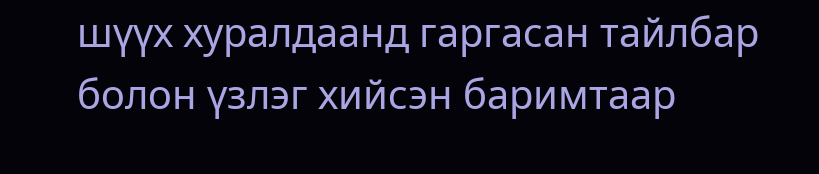шүүх хуралдаанд гаргасан тайлбар болон үзлэг хийсэн баримтаар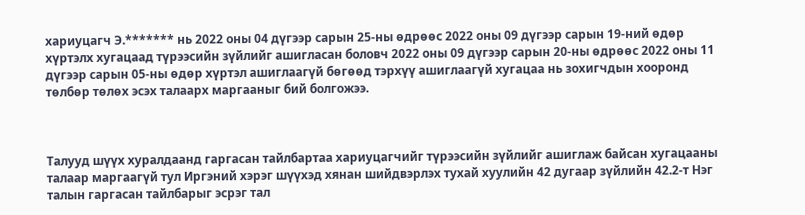хариуцагч Э.******* нь 2022 оны 04 дүгээр сарын 25-ны өдрөөс 2022 оны 09 дүгээр сарын 19-ний өдөр хүртэлх хугацаад түрээсийн зүйлийг ашигласан боловч 2022 оны 09 дүгээр сарын 20-ны өдрөөс 2022 оны 11 дүгээр сарын 05-ны өдөр хүртэл ашиглаагүй бөгөөд тэрхүү ашиглаагүй хугацаа нь зохигчдын хооронд төлбөр төлөх эсэх талаарх маргааныг бий болгожээ.



Талууд шүүх хуралдаанд гаргасан тайлбартаа хариуцагчийг түрээсийн зүйлийг ашиглаж байсан хугацааны талаар маргаагүй тул Иргэний хэрэг шүүхэд хянан шийдвэрлэх тухай хуулийн 42 дугаар зүйлийн 42.2-т Нэг талын гаргасан тайлбарыг эсрэг тал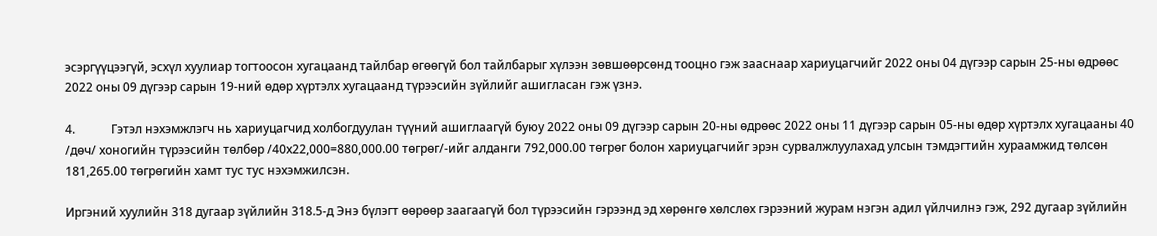эсэргүүцээгүй, эсхүл хуулиар тогтоосон хугацаанд тайлбар өгөөгүй бол тайлбарыг хүлээн зөвшөөрсөнд тооцно гэж зааснаар хариуцагчийг 2022 оны 04 дүгээр сарын 25-ны өдрөөс 2022 оны 09 дүгээр сарын 19-ний өдөр хүртэлх хугацаанд түрээсийн зүйлийг ашигласан гэж үзнэ.

4.            Гэтэл нэхэмжлэгч нь хариуцагчид холбогдуулан түүний ашиглаагүй буюу 2022 оны 09 дүгээр сарын 20-ны өдрөөс 2022 оны 11 дүгээр сарын 05-ны өдөр хүртэлх хугацааны 40 /дөч/ хоногийн түрээсийн төлбөр /40х22,000=880,000.00 төгрөг/-ийг алданги 792,000.00 төгрөг болон хариуцагчийг эрэн сурвалжлуулахад улсын тэмдэгтийн хураамжид төлсөн 181,265.00 төгрөгийн хамт тус тус нэхэмжилсэн.

Иргэний хуулийн 318 дугаар зүйлийн 318.5-д Энэ бүлэгт өөрөөр заагаагүй бол түрээсийн гэрээнд эд хөрөнгө хөлслөх гэрээний журам нэгэн адил үйлчилнэ гэж, 292 дугаар зүйлийн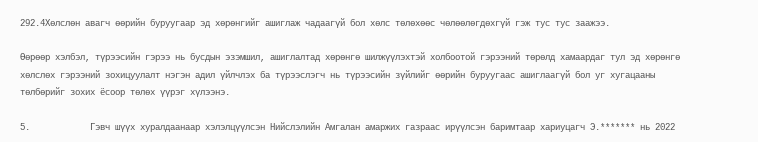292.4Хөлслөн авагч өөрийн буруугаар эд хөрөнгийг ашиглаж чадаагүй бол хөлс төлөхөөс чөлөөлөгдөхгүй гэж тус тус заажээ.

Өөрөөр хэлбэл, түрээсийн гэрээ нь бусдын эзэмшил, ашиглалтад хөрөнгө шилжүүлэхтэй холбоотой гэрээний төрөлд хамаардаг тул эд хөрөнгө хөлслөх гэрээний зохицуулалт нэгэн адил үйлчлэх ба түрээслэгч нь түрээсийн зүйлийг өөрийн буруугаас ашиглаагүй бол уг хугацааны төлбөрийг зохих ёсоор төлөх үүрэг хүлээнэ.

5.            Гэвч шүүх хуралдаанаар хэлэлцүүлсэн Нийслэлийн Амгалан амаржих газраас ирүүлсэн баримтаар хариуцагч Э.******* нь 2022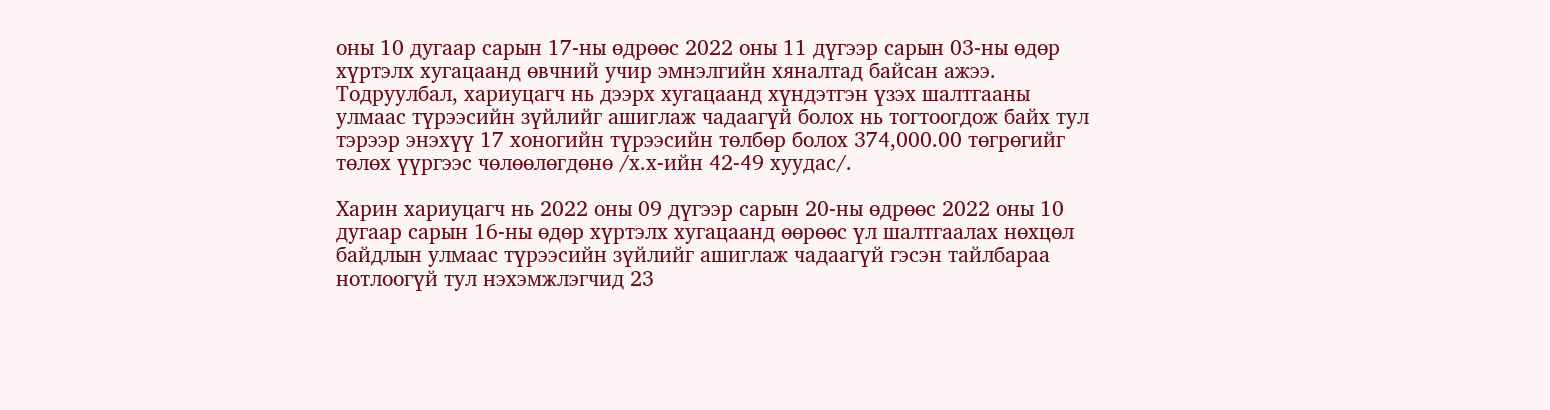оны 10 дугаар сарын 17-ны өдрөөс 2022 оны 11 дүгээр сарын 03-ны өдөр хүртэлх хугацаанд өвчний учир эмнэлгийн хяналтад байсан ажээ. Тодруулбал, хариуцагч нь дээрх хугацаанд хүндэтгэн үзэх шалтгааны улмаас түрээсийн зүйлийг ашиглаж чадаагүй болох нь тогтоогдож байх тул тэрээр энэхүү 17 хоногийн түрээсийн төлбөр болох 374,000.00 төгрөгийг төлөх үүргээс чөлөөлөгдөнө /х.х-ийн 42-49 хуудас/.

Харин хариуцагч нь 2022 оны 09 дүгээр сарын 20-ны өдрөөс 2022 оны 10 дугаар сарын 16-ны өдөр хүртэлх хугацаанд өөрөөс үл шалтгаалах нөхцөл байдлын улмаас түрээсийн зүйлийг ашиглаж чадаагүй гэсэн тайлбараа нотлоогүй тул нэхэмжлэгчид 23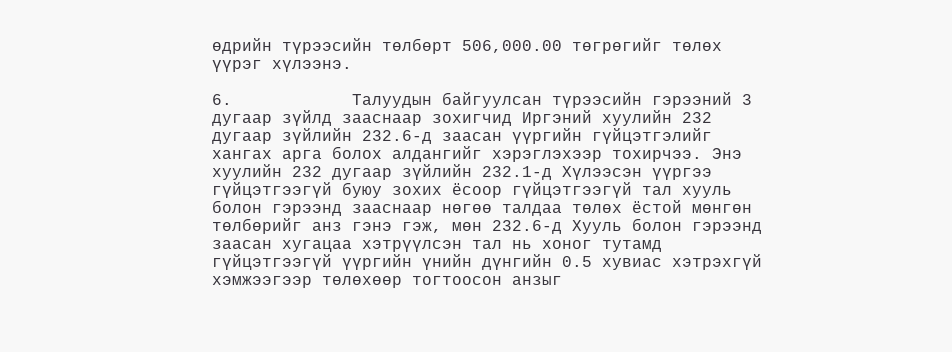өдрийн түрээсийн төлбөрт 506,000.00 төгрөгийг төлөх үүрэг хүлээнэ.

6.            Талуудын байгуулсан түрээсийн гэрээний 3 дугаар зүйлд зааснаар зохигчид Иргэний хуулийн 232 дугаар зүйлийн 232.6-д заасан үүргийн гүйцэтгэлийг хангах арга болох алдангийг хэрэглэхээр тохирчээ. Энэ хуулийн 232 дугаар зүйлийн 232.1-д Хүлээсэн үүргээ гүйцэтгээгүй буюу зохих ёсоор гүйцэтгээгүй тал хууль болон гэрээнд зааснаар нөгөө талдаа төлөх ёстой мөнгөн төлбөрийг анз гэнэ гэж, мөн 232.6-д Хууль болон гэрээнд заасан хугацаа хэтрүүлсэн тал нь хоног тутамд гүйцэтгээгүй үүргийн үнийн дүнгийн 0.5 хувиас хэтрэхгүй хэмжээгээр төлөхөөр тогтоосон анзыг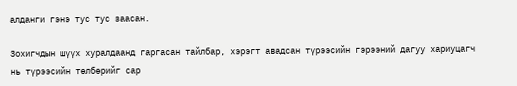алданги гэнэ тус тус заасан.

Зохигчдын шүүх хуралдаанд гаргасан тайлбар, хэрэгт авадсан түрээсийн гэрээний дагуу хариуцагч нь түрээсийн төлбөрийг сар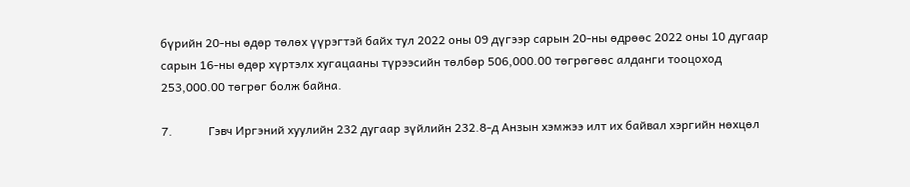бүрийн 20-ны өдөр төлөх үүрэгтэй байх тул 2022 оны 09 дүгээр сарын 20-ны өдрөөс 2022 оны 10 дугаар сарын 16-ны өдөр хүртэлх хугацааны түрээсийн төлбөр 506,000.00 төгрөгөөс алданги тооцоход 253,000.00 төгрөг болж байна.

7.            Гэвч Иргэний хуулийн 232 дугаар зүйлийн 232.8-д Анзын хэмжээ илт их байвал хэргийн нөхцөл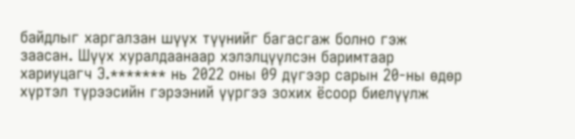байдлыг харгалзан шүүх түүнийг багасгаж болно гэж заасан. Шүүх хуралдаанаар хэлэлцүүлсэн баримтаар хариуцагч Э.******* нь 2022 оны 09 дүгээр сарын 20-ны өдөр хүртэл түрээсийн гэрээний үүргээ зохих ёсоор биелүүлж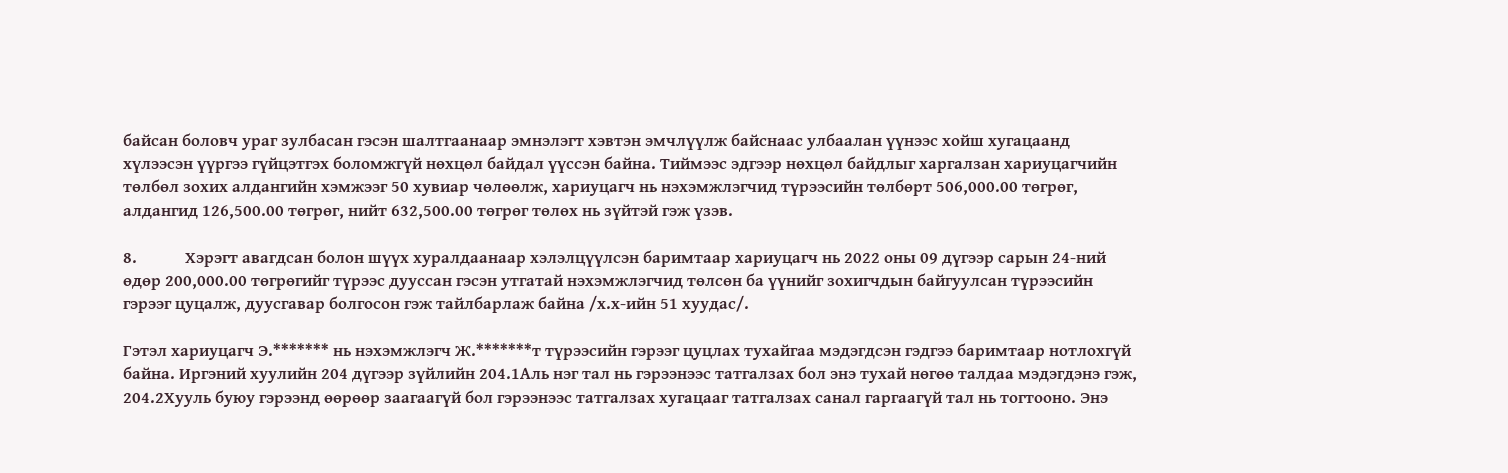байсан боловч ураг зулбасан гэсэн шалтгаанаар эмнэлэгт хэвтэн эмчлүүлж байснаас улбаалан үүнээс хойш хугацаанд хүлээсэн үүргээ гүйцэтгэх боломжгүй нөхцөл байдал үүссэн байна. Тиймээс эдгээр нөхцөл байдлыг харгалзан хариуцагчийн төлбөл зохих алдангийн хэмжээг 50 хувиар чөлөөлж, хариуцагч нь нэхэмжлэгчид түрээсийн төлбөрт 506,000.00 төгрөг, алдангид 126,500.00 төгрөг, нийт 632,500.00 төгрөг төлөх нь зүйтэй гэж үзэв.

8.            Хэрэгт авагдсан болон шүүх хуралдаанаар хэлэлцүүлсэн баримтаар хариуцагч нь 2022 оны 09 дүгээр сарын 24-ний өдөр 200,000.00 төгрөгийг түрээс дууссан гэсэн утгатай нэхэмжлэгчид төлсөн ба үүнийг зохигчдын байгуулсан түрээсийн гэрээг цуцалж, дуусгавар болгосон гэж тайлбарлаж байна /х.х-ийн 51 хуудас/.

Гэтэл хариуцагч Э.******* нь нэхэмжлэгч Ж.*******т түрээсийн гэрээг цуцлах тухайгаа мэдэгдсэн гэдгээ баримтаар нотлохгүй байна. Иргэний хуулийн 204 дүгээр зүйлийн 204.1Аль нэг тал нь гэрээнээс татгалзах бол энэ тухай нөгөө талдаа мэдэгдэнэ гэж, 204.2Хууль буюу гэрээнд өөрөөр заагаагүй бол гэрээнээс татгалзах хугацааг татгалзах санал гаргаагүй тал нь тогтооно. Энэ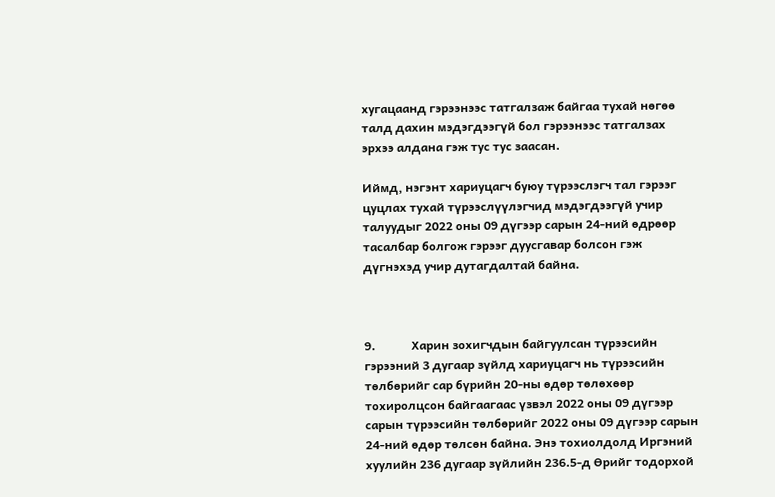хугацаанд гэрээнээс татгалзаж байгаа тухай нөгөө талд дахин мэдэгдээгүй бол гэрээнээс татгалзах эрхээ алдана гэж тус тус заасан.

Иймд, нэгэнт хариуцагч буюу түрээслэгч тал гэрээг цуцлах тухай түрээслүүлэгчид мэдэгдээгүй учир талуудыг 2022 оны 09 дүгээр сарын 24-ний өдрөөр тасалбар болгож гэрээг дуусгавар болсон гэж дүгнэхэд учир дутагдалтай байна.



9.            Харин зохигчдын байгуулсан түрээсийн гэрээний 3 дугаар зүйлд хариуцагч нь түрээсийн төлбөрийг сар бүрийн 20-ны өдөр төлөхөөр тохиролцсон байгаагаас үзвэл 2022 оны 09 дүгээр сарын түрээсийн төлбөрийг 2022 оны 09 дүгээр сарын 24-ний өдөр төлсөн байна. Энэ тохиолдолд Иргэний хуулийн 236 дугаар зүйлийн 236.5-д Өрийг тодорхой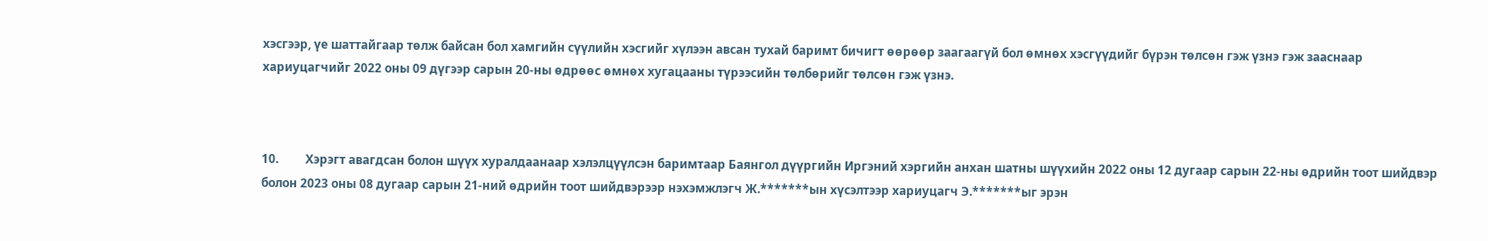хэсгээр, үе шаттайгаар төлж байсан бол хамгийн сүүлийн хэсгийг хүлээн авсан тухай баримт бичигт өөрөөр заагаагүй бол өмнөх хэсгүүдийг бүрэн төлсөн гэж үзнэ гэж зааснаар хариуцагчийг 2022 оны 09 дүгээр сарын 20-ны өдрөөс өмнөх хугацааны түрээсийн төлбөрийг төлсөн гэж үзнэ.



10.         Хэрэгт авагдсан болон шүүх хуралдаанаар хэлэлцүүлсэн баримтаар Баянгол дүүргийн Иргэний хэргийн анхан шатны шүүхийн 2022 оны 12 дугаар сарын 22-ны өдрийн тоот шийдвэр болон 2023 оны 08 дугаар сарын 21-ний өдрийн тоот шийдвэрээр нэхэмжлэгч Ж.*******ын хүсэлтээр хариуцагч Э.*******ыг эрэн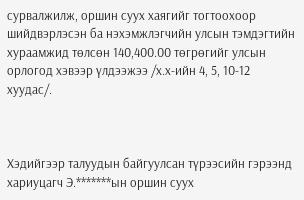сурвалжилж, оршин суух хаягийг тогтоохоор шийдвэрлэсэн ба нэхэмжлэгчийн улсын тэмдэгтийн хураамжид төлсөн 140,400.00 төгрөгийг улсын орлогод хэвээр үлдээжээ /х.х-ийн 4, 5, 10-12 хуудас/.



Хэдийгээр талуудын байгуулсан түрээсийн гэрээнд хариуцагч Э.*******ын оршин суух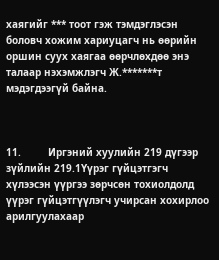хаягийг *** тоот гэж тэмдэглэсэн боловч хожим хариуцагч нь өөрийн оршин суух хаягаа өөрчлөхдөө энэ талаар нэхэмжлэгч Ж.*******т мэдэгдээгүй байна.



11.         Иргэний хуулийн 219 дүгээр зүйлийн 219.1Үүрэг гүйцэтгэгч хүлээсэн үүргээ зөрчсөн тохиолдолд үүрэг гүйцэтгүүлэгч учирсан хохирлоо арилгуулахаар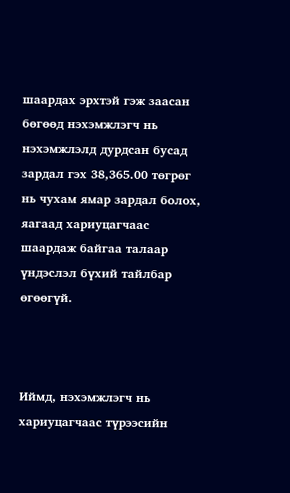шаардах эрхтэй гэж заасан бөгөөд нэхэмжлэгч нь нэхэмжлэлд дурдсан бусад зардал гэх 38,365.00 төгрөг нь чухам ямар зардал болох, яагаад хариуцагчаас шаардаж байгаа талаар үндэслэл бүхий тайлбар өгөөгүй.



Иймд, нэхэмжлэгч нь хариуцагчаас түрээсийн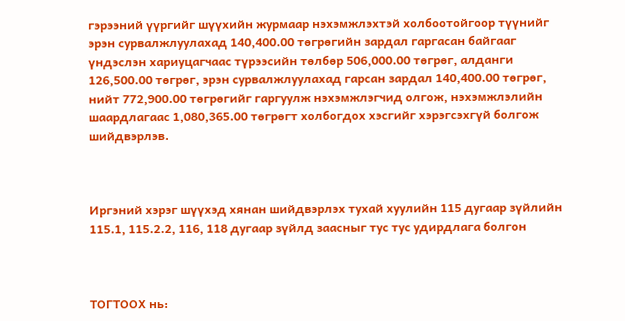гэрээний үүргийг шүүхийн журмаар нэхэмжлэхтэй холбоотойгоор түүнийг эрэн сурвалжлуулахад 140,400.00 төгрөгийн зардал гаргасан байгааг үндэслэн хариуцагчаас түрээсийн төлбөр 506,000.00 төгрөг, алданги 126,500.00 төгрөг, эрэн сурвалжлуулахад гарсан зардал 140,400.00 төгрөг, нийт 772,900.00 төгрөгийг гаргуулж нэхэмжлэгчид олгож, нэхэмжлэлийн шаардлагаас 1,080,365.00 төгрөгт холбогдох хэсгийг хэрэгсэхгүй болгож шийдвэрлэв.



Иргэний хэрэг шүүхэд хянан шийдвэрлэх тухай хуулийн 115 дугаар зүйлийн 115.1, 115.2.2, 116, 118 дугаар зүйлд заасныг тус тус удирдлага болгон



ТОГТООХ нь: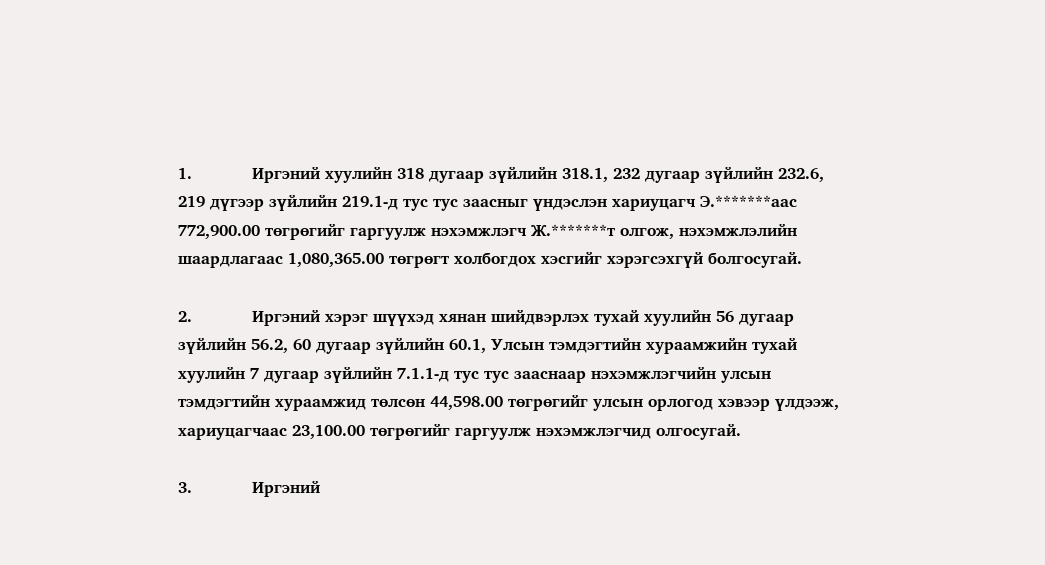1.            Иргэний хуулийн 318 дугаар зүйлийн 318.1, 232 дугаар зүйлийн 232.6, 219 дүгээр зүйлийн 219.1-д тус тус заасныг үндэслэн хариуцагч Э.*******аас 772,900.00 төгрөгийг гаргуулж нэхэмжлэгч Ж.*******т олгож, нэхэмжлэлийн шаардлагаас 1,080,365.00 төгрөгт холбогдох хэсгийг хэрэгсэхгүй болгосугай.

2.            Иргэний хэрэг шүүхэд хянан шийдвэрлэх тухай хуулийн 56 дугаар зүйлийн 56.2, 60 дугаар зүйлийн 60.1, Улсын тэмдэгтийн хураамжийн тухай хуулийн 7 дугаар зүйлийн 7.1.1-д тус тус зааснаар нэхэмжлэгчийн улсын тэмдэгтийн хураамжид төлсөн 44,598.00 төгрөгийг улсын орлогод хэвээр үлдээж, хариуцагчаас 23,100.00 төгрөгийг гаргуулж нэхэмжлэгчид олгосугай.

3.            Иргэний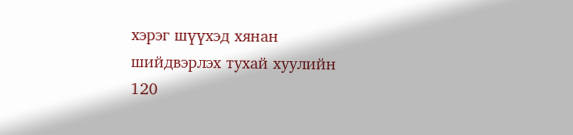хэрэг шүүхэд хянан шийдвэрлэх тухай хуулийн 120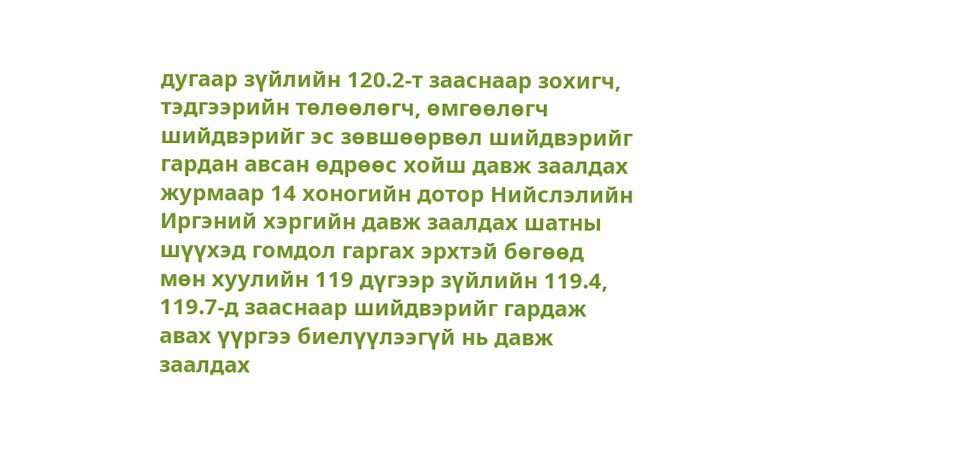дугаар зүйлийн 120.2-т зааснаар зохигч, тэдгээрийн төлөөлөгч, өмгөөлөгч шийдвэрийг эс зөвшөөрвөл шийдвэрийг гардан авсан өдрөөс хойш давж заалдах журмаар 14 хоногийн дотор Нийслэлийн Иргэний хэргийн давж заалдах шатны шүүхэд гомдол гаргах эрхтэй бөгөөд мөн хуулийн 119 дүгээр зүйлийн 119.4, 119.7-д зааснаар шийдвэрийг гардаж авах үүргээ биелүүлээгүй нь давж заалдах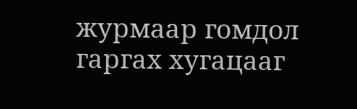журмаар гомдол гаргах хугацааг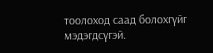тоолоход саад болохгүйг мэдэгдсүгэй.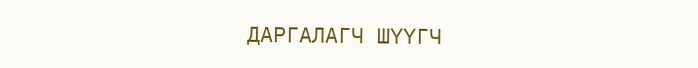ДАРГАЛАГЧ ШҮҮГЧ